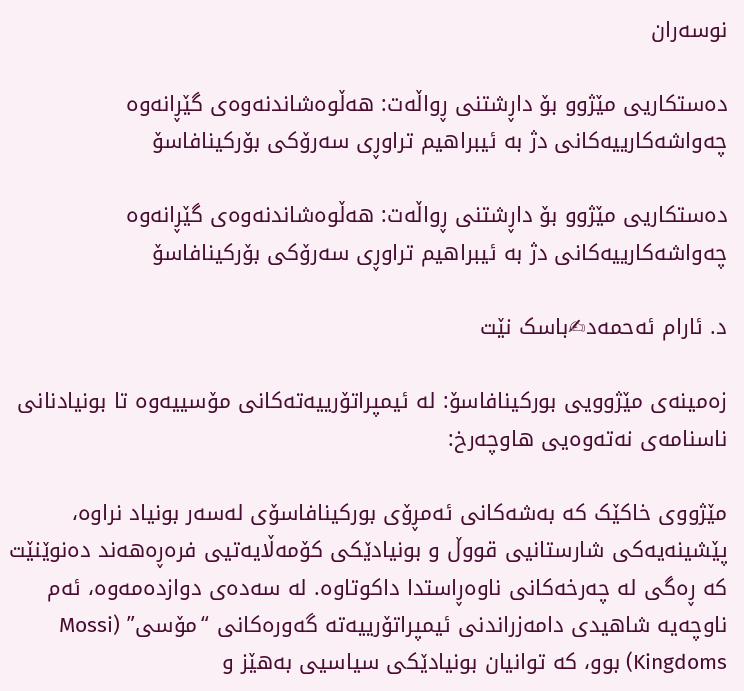نوسەران

دەستکاریی مێژوو بۆ داڕشتنی ڕواڵەت: هەڵوەشاندنەوەی گێڕانەوە چەواشەکارییەکانی دژ بە ئیبراهیم تراوڕی سەرۆکی بۆرکینافاسۆ

دەستکاریی مێژوو بۆ داڕشتنی ڕواڵەت: هەڵوەشاندنەوەی گێڕانەوە چەواشەکارییەکانی دژ بە ئیبراهیم تراوڕی سەرۆکی بۆرکینافاسۆ

د. ئارام ئەحمەد✍باسک نێت

زەمینەی مێژوویی بورکینافاسۆ: لە ئیمپراتۆرییەتەکانی مۆسییەوە تا بونیادنانی ناسنامەی نەتەوەیی هاوچەرخ:

مێژووی خاکێک کە بەشەکانی ئەمڕۆی بورکینافاسۆی لەسەر بونیاد نراوە، پێشینەیەکی شارستانیی قووڵ و بونیادێکی کۆمەڵایەتیی فرەڕەهەند دەنوێنێت کە ڕەگی لە چەرخەکانی ناوەڕاستدا داکوتاوە. لە سەدەی دوازدەمەوە، ئەم ناوچەیە شاهیدی دامەزراندنی ئیمپراتۆرییەتە گەورەکانی “مۆسی” (Mossi Kingdoms) بوو، کە توانیان بونیادێکی سیاسیی بەهێز و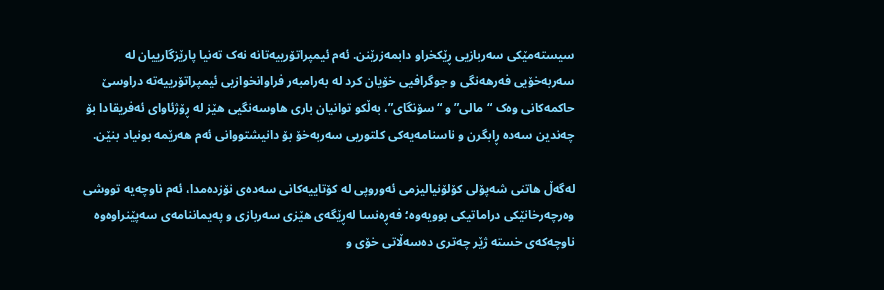سیستەمێکی سەربازیی ڕێکخراو دابمەزرێنن. ئەم ئیمپراتۆرییەتانە نەک تەنیا پارێزگارییان لە سەربەخۆیی فەرهەنگی و جوگرافیی خۆیان کرد لە بەرامبەر فراوانخوازیی ئیمپراتۆرییەتە دراوسێ حاکمەکانی وەک “مالی” و “سۆنگای”، بەڵکو توانیان باری هاوسەنگیی هێز لە ڕۆژئاوای ئەفریقادا بۆ چەندین سەدە ڕابگرن و ناسنامەیەکی کلتوریی سەربەخۆ بۆ دانیشتووانی ئەم هەرێمە بونیاد بنێن.

لەگەڵ هاتنی شەپۆلی کۆلۆنیالیزمی ئەوروپی لە کۆتاییەکانی سەدەی نۆزدەمدا، ئەم ناوچەیە تووشی وەرچەرخانێکی دراماتیکی بوویەوە؛ فەڕەنسا لەڕێگەی هێزی سەربازی و پەیماننامەی سەپێنراوەوە ناوچەکەی خستە ژێر چەتری دەسەڵاتی خۆی و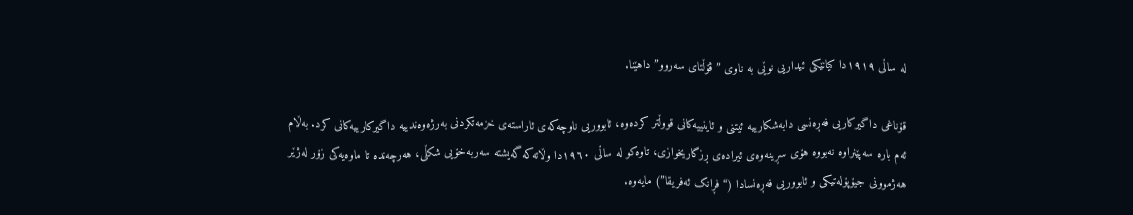لە ساڵی ۱۹۱۹دا کیانێکی ئیداریی نوێی بە ناوی ” ڤۆڵتای سەروو” داهێنا.

قۆناغی داگیرکاریی فەڕەنسی دابەشکارییە ئیتنی و ئاینییەکانی قووڵتر کردەوە، ئابووریی ناوچەکەی ئاراستەی خزمەتکردنی بەرژەوەندییە داگیرکارییەکانی کرد. بەڵام ئەم بارە سەپێنراوە نەبووە هۆی سڕینەوەی ئیرادەی ڕزگاریخوازی، تاوەکو لە ساڵی ۱۹٦۰دا وڵاتەکە گەیشتە سەربەخۆیی شکڵی، هەرچەندە تا ماوەیەکی زۆر لەژێر هەژموونی جیۆپۆلەتیکی و ئابووریی فەڕەنسادا (“فڕانک ئەفریقا”) مایەوە.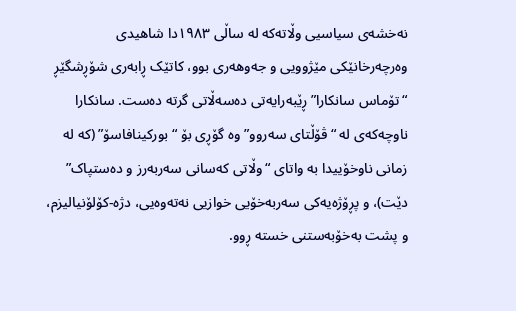نەخشەی سیاسیی وڵاتەکە لە ساڵی ۱۹۸۳دا شاهیدی وەرچەرخانێکی مێژوویی و جەوهەری بوو، کاتێک ڕابەری شۆڕشگێڕ “تۆماس سانکارا” ڕێبەرایەتی دەسەڵاتی گرتە دەست. سانکارا ناوچەکەی لە “ڤۆڵتای سەروو”وە گۆڕی بۆ “بورکینافاسۆ” (کە لە زمانی ناوخۆییدا بە واتای “وڵاتی کەسانی سەربەرز و دەستپاک” دێت)، و پڕۆژەیەکی سەربەخۆیی خوازیی نەتەوەیی، دژە-کۆلۆنیالیزم، و پشت بەخۆبەستنی خستە ڕوو.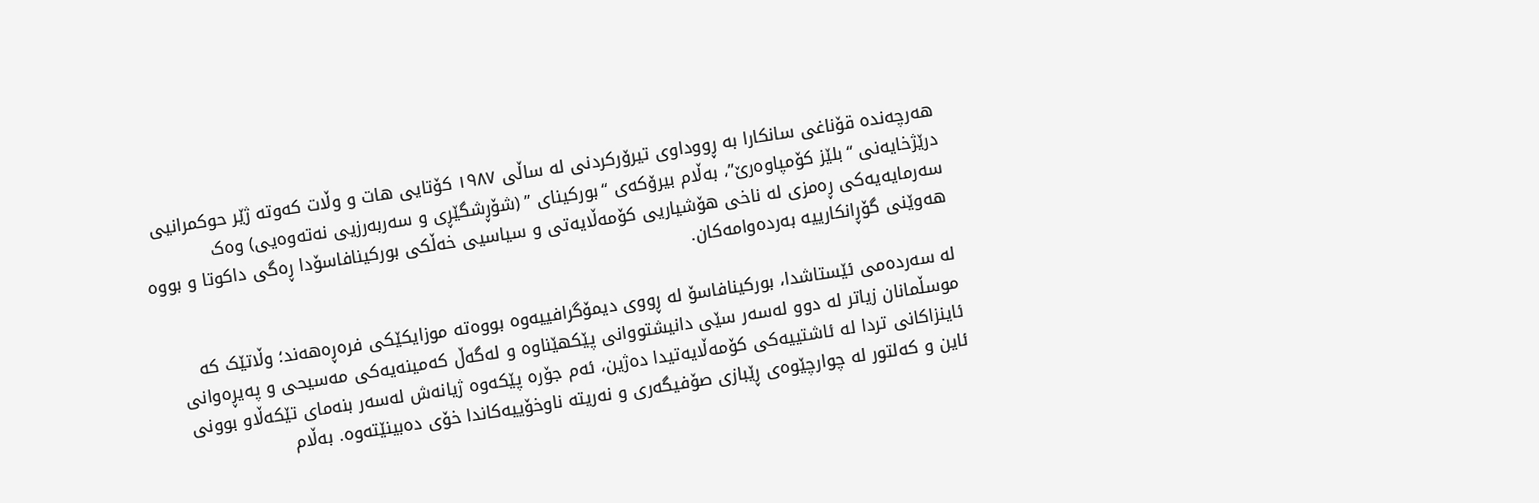هەرچەندە قۆناغی سانکارا بە ڕووداوی تیرۆرکردنی لە ساڵی ۱۹۸۷ کۆتایی هات و وڵات کەوتە ژێر حوکمرانیی درێژخایەنی “بلێز کۆمپاوەرێ”، بەڵام بیرۆکەی “بورکینای ” (شۆڕشگێڕی و سەربەرزیی نەتەوەیی) وەک سەرمایەیەکی ڕەمزی لە ناخی هۆشیاریی کۆمەڵایەتی و سیاسیی خەڵکی بورکینافاسۆدا ڕەگی داکوتا و بووە هەوێنی گۆڕانکارییە بەردەوامەکان.

لە سەردەمی ئێستاشدا، بورکینافاسۆ لە ڕووی دیمۆگرافییەوە بووەتە موزایکێکی فرەڕەهەند؛ وڵاتێک کە موسڵمانان زیاتر لە دوو لەسەر سێی دانیشتووانی پێکهێناوە و لەگەڵ کەمینەیەکی مەسیحی و پەیڕەوانی ئاینزاکانی تردا لە ئاشتییەکی کۆمەڵایەتیدا دەژین، ئەم جۆرە پێکەوە ژیانەش لەسەر بنەمای تێکەڵاو بوونی ئاین و کەلتور لە چوارچێوەی ڕێبازی صۆفیگەری و نەریتە ناوخۆییەکاندا خۆی دەبینێتەوە. بەڵام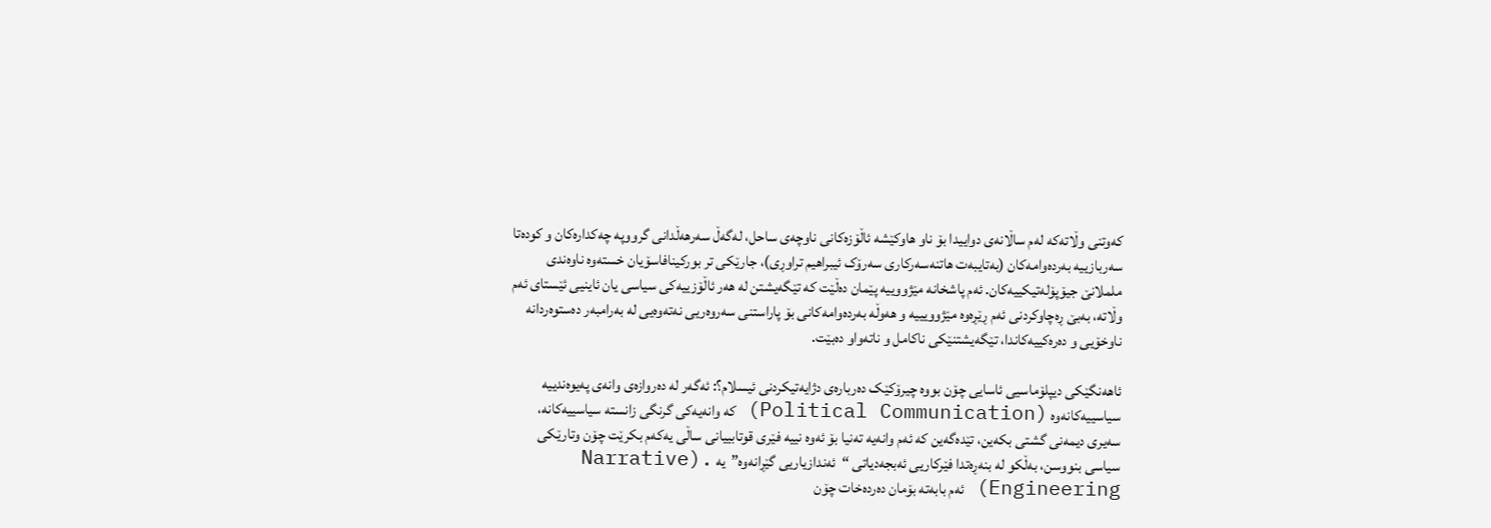کەوتنی وڵاتەکە لەم ساڵانەی دواییدا بۆ ناو هاوکێشە ئاڵۆزەکانی ناوچەی ساحل، لەگەڵ سەرهەڵدانی گرووپە چەکدارەکان و کودەتا سەربازییە بەردەوامەکان (بەتایبەت هاتنەسەرکاری سەرۆک ئیبراهیم تراوڕی)، جارێکی تر بورکینافاسۆیان خستەوە ناوەندی ململانێ جیۆپۆلەتیکییەکان. ئەم پاشخانە مێژووییە پێمان دەڵێت کە تێگەیشتن لە هەر ئاڵۆزییەکی سیاسی یان ئاینیی ئێستای ئەم وڵاتە، بەبێ ڕەچاوکردنی ئەم ڕێڕەوە مێژوویییە و هەوڵە بەردەوامەکانی بۆ پاراستنی سەروەریی نەتەوەیی لە بەرامبەر دەستوەردانە ناوخۆیی و دەرەکییەکاندا، تێگەیشتنێکی ناکامل و ناتەواو دەبێت.

ئاهەنگێکی دیپلۆماسیی ئاسایی چۆن بووە چیرۆکێک دەربارەی دژایەتیکردنی ئیسلام؟: ئەگەر لە دەروازەی وانەی پەیوەندییە سیاسییەکانەوە (Political Communication) کە وانەیەکی گرنگی زانستە سیاسییەکانە، سەیری دیمەنی گشتی بکەین، تێدەگەین کە ئەم وانەیە تەنیا بۆ ئەوە نییە فێری قوتابییانی ساڵی یەکەم بكرێت چۆن وتارێکی سیاسی بنووسن، بەڵکو لە بنەڕەتدا فێرکاریی ئەبجەدیاتی “ئەندازیاریی گێڕانەوە”یە .(Narrative Engineering) ئەم بابەتە بۆمان دەردەخات چۆن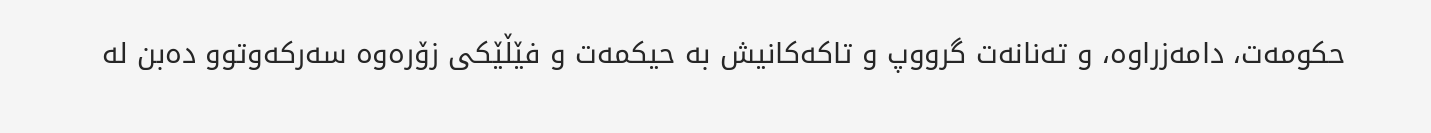حکومەت، دامەزراوە، و تەنانەت گرووپ و تاکەکانیش بە حیکمەت و فێڵێکی زۆرەوە سەرکەوتوو دەبن لە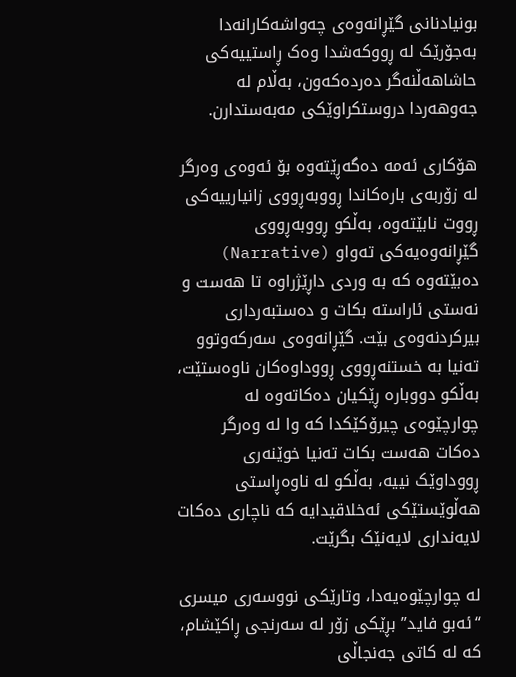بونیادنانی گێڕانەوەی چەواشەکارانەدا بەجۆرێک لە ڕووکەشدا وەک ڕاستییەکی حاشاهەڵنەگر دەردەکەون، بەڵام لە جەوهەردا دروستکراوێکی مەبەستدارن.

هۆکاری ئەمه‌ دەگەڕێتەوە بۆ ئەوەی وەرگر لە زۆربەی بارەکاندا ڕووبەڕووی زانیارییەکی ڕووت نابێتەوە، بەڵکو ڕووبەڕووی گێڕانەوەیەکی تەواو (Narrative) دەبێتەوە کە بە وردی داڕێژراوە تا هەست و نەستی ئاراستە بكات و دەستبەرداری بیرکردنەوەی بێت. گێڕانەوەی سەرکەوتوو تەنیا بە خستنەڕووی ڕووداوەکان ناوەستێت، بەڵکو دووبارە ڕێکیان دەکاتەوە لە چوارچێوەی چیرۆکێکدا کە وا لە وەرگر دەکات هەست بکات تەنیا خوێنەری ڕووداوێک نییە، بەڵکو لە ناوەڕاستی هەڵوێستێکی ئەخلاقیدایە کە ناچاری دەکات لایەنداری لایەنێک بگرێت.

لە چوارچێوەیەدا، وتارێکی نووسەری میسری “ئەبو فاید” بڕێکی زۆر لە سەرنجی ڕاکێشام، کە لە کاتی جەنجاڵی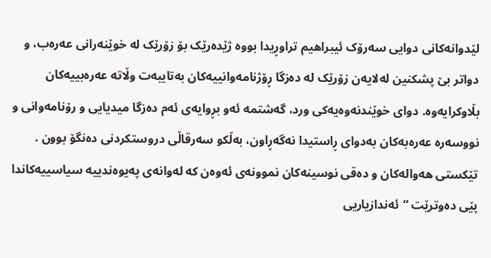لێدوانەکانی دوایی سەرۆک ئیبراهیم تراوڕیدا بووە ژێدەرێک بۆ زۆرێک لە خوێنەرانی عەرەب، و دواتر بێ پشکنین لەلایەن زۆرێک لە دەزگا ڕۆژنامەوانییەکان بەتایبەت وڵاتە عەرەبییەکان بڵاوکرایەوە. دوای خوێندنەوەیەکی ورد، گەشتمە ئەو بڕوایەی ئەم دەزگا میدیایی و رۆنامەوانی و نووسەرە عەرەبەکان بەدوای ڕاستیدا نەگەڕاون، بەڵکو سەرقاڵی دروستکردنی دەنگۆ بوون . تێکستی هەوالەکان و دەقی نوسینەکان نموونەی ئەوەن کە لەوانەی پەیوەندییە سیاسییەکاندا پێی دەوترێت “ئەندازیاریی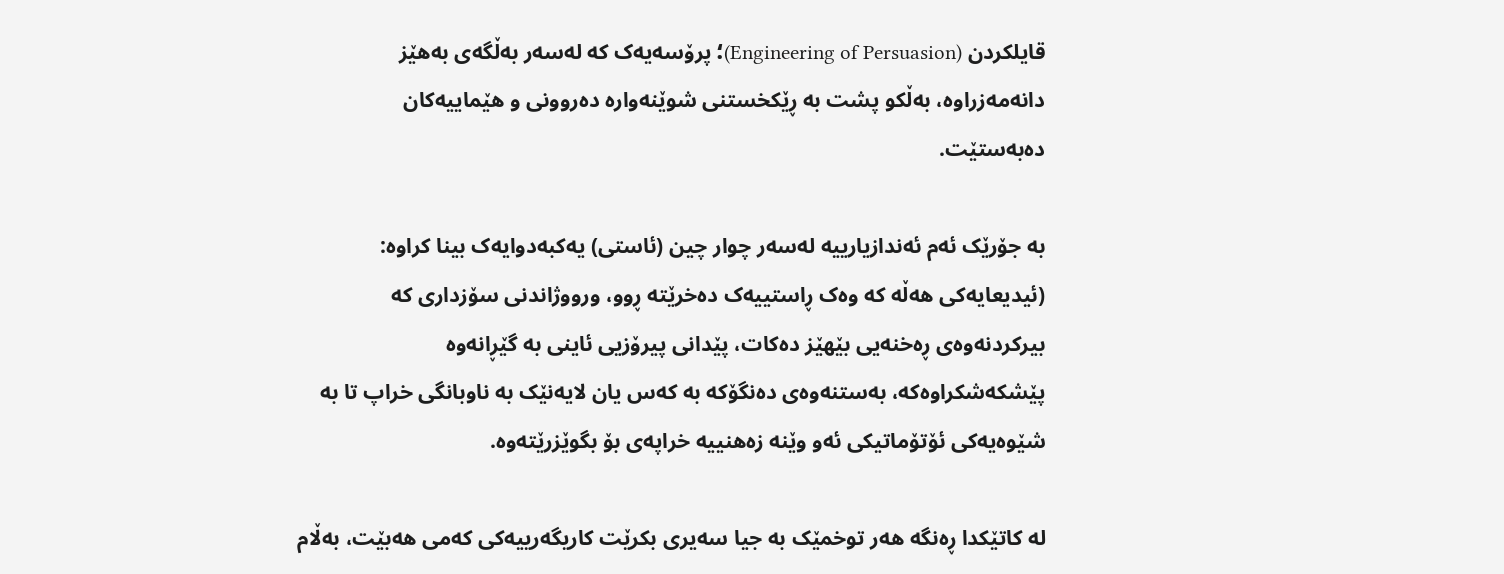قایلکردن (Engineering of Persuasion)؛ پرۆسەیەک کە لەسەر بەڵگەی بەهێز دانەمەزراوە، بەڵکو پشت بە ڕێکخستنی شوێنەوارە دەروونی و هێماییەکان دەبەستێت.

بە جۆرێک ئەم ئەندازیارییە لەسەر چوار چین (ئاستی) یەکبەدوایەک بینا کراوە: (ئیدیعایەکی هەڵە کە وەک ڕاستییەک دەخرێتە ڕوو، ورووژاندنی سۆزداری کە بیرکردنەوەی ڕەخنەیی بێهێز دەکات، پێدانی پیرۆزیی ئاینی بە گێڕانەوە پێشکەشکراوەکە، بەستنەوەی دەنگۆکە بە کەس یان لایەنێک بە ناوبانگی خراپ تا بە شێوەیەکی ئۆتۆماتیکی ئەو وێنە زەهنییە خراپەی بۆ بگوێزرێتەوە.

لە کاتێکدا ڕەنگە هەر توخمێک بە جیا سەیری بكرێت کاریگەرییەکی کەمی هەبێت، بەڵام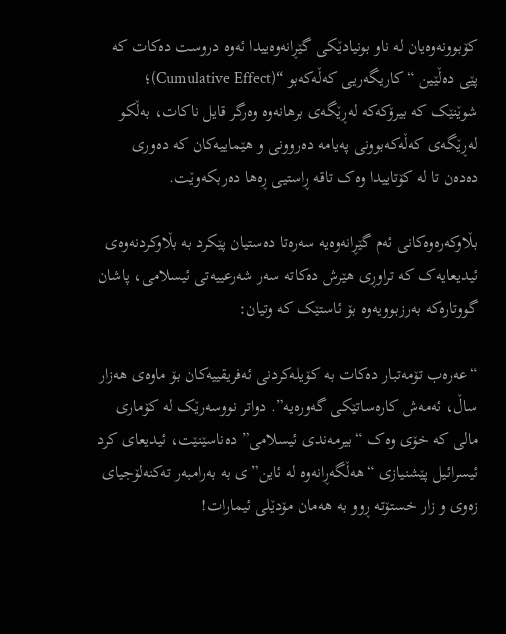کۆبوونەوەیان لە ناو بونیادێکی گێڕانەوەییدا ئەوە دروست دەکات کە پێی دەڵێین “کاریگەریی کەڵەکەبو “(Cumulative Effect)؛ شوێنێک کە بیرۆکەکە لەڕێگەی برهانەوە وەرگر قایل ناکات، بەڵکو لەڕێگەی کەڵەکەبوونی پەیامە دەروونی و هێماییەکان کە دەوری دەدەن تا لە کۆتاییدا وەک تاقە ڕاستیی ڕەها دەربکەوێت.

بڵاوکەرەوەکانی ئەم گێڕانەوەیە سەرەتا دەستیان پێکرد بە بڵاوکردنەوەی ئیدیعایەک کە تراوڕی هێرش دەکاتە سەر شەرعییەتی ئیسلامی، پاشان گووتارەکە بەرزبوویەوە بۆ ئاستێک کە وتیان:

“عەرەب تۆمەتبار دەکات بە کۆیلەکردنی ئەفریقییەکان بۆ ماوەی هەزار ساڵ، ئەمەش کارەساتێکی گەورەیە”. دواتر نووسەرێک لە کۆماری مالی کە خۆی وەک “بیرمەندی ئیسلامی” دەناسێنێت، ئیدیعای کرد ئیسرائیل پێشنیازی “هەڵگەڕانەوە لە ئاین”ی بە بەرامبەر تەکنەلۆجیای زەوی و زار خستۆتە ڕوو بە هەمان مۆدێلی ئیمارات!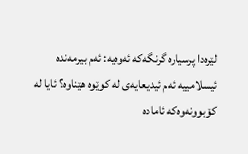لێرەدا پرسیارە گرنگەکە ئەوەیە: ئەم بیرمەندە ئیسلامییە ئەم ئیدیعایەی لە کوێوە هێناوە؟ ئایا لە کۆبوونەوەکە ئامادە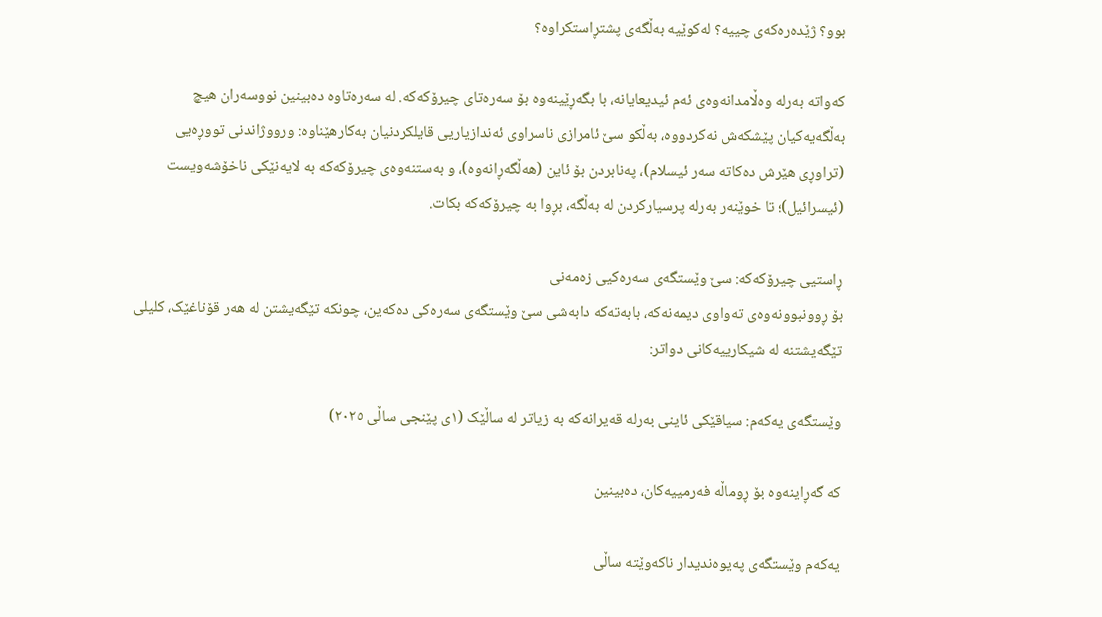بوو؟ ژێدەرەکەی چییە؟ لەکوێیە بەڵگەی پشتڕاستکراوە؟

کەواتە بەرلە وەڵامدانەوەی ئەم ئیدیعایانە، با بگەڕێینەوە بۆ سەرەتای چیرۆکەکە. لە سەرەتاوە دەبینین نووسەران هیچ بەڵگەیەکیان پێشکەش نەکردووە، بەڵکو سێ ئامرازی ناسراوی ئەندازیاریی قایلکردنیان بەکارهێناوە: ورووژاندنی تووڕەیی (تراوڕی هێرش دەکاتە سەر ئیسلام)، پەنابردن بۆ ئاین (هەڵگەڕانەوە)، و بەستنەوەی چیرۆکەکە بە لایەنێکی ناخۆشەویست (ئیسرائیل)؛ تا خوێنەر بەرلە پرسیارکردن لە بەڵگە، بڕوا بە چیرۆکەکە بکات.

ڕاستیی چیرۆکەکە: سێ وێستگەی سەرەکیی زەمەنی
بۆ ڕوونبوونەوەی تەواوی دیمەنەکە، بابەتەکە دابەشی سێ وێستگەی سەرەکی دەکەین، چونکە تێگەیشتن لە هەر قۆناغێک، کلیلی تێگەیشتنە لە شیکارییەکانی دواتر:

وێستگەی یەکەم: سیاقێکی ئاینی بەرلە قەیرانەکە بە زیاتر لە ساڵێک (۱ی پێنجی ساڵی ۲۰۲٥)

کە گەڕاینەوە بۆ ڕوماڵە فەرمییەکان، دەبینین

یەکەم وێستگەی پەیوەندیدار ناکەوێتە ساڵی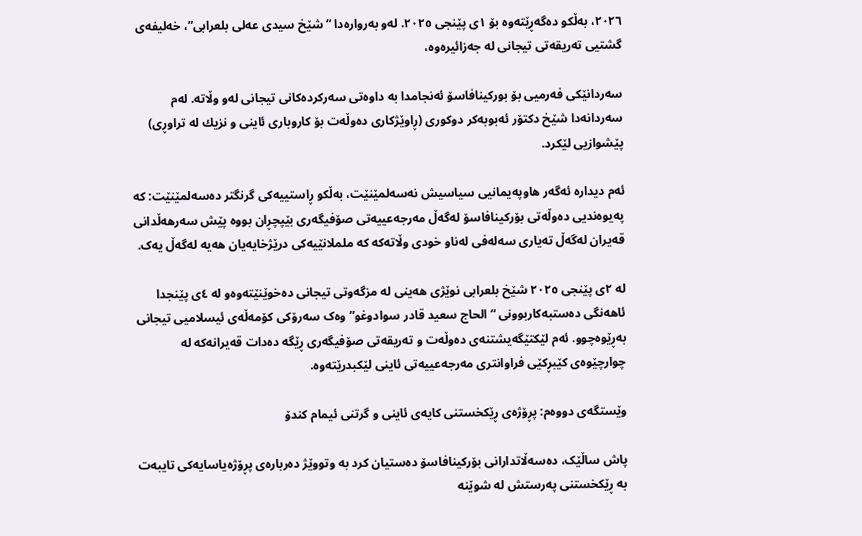۲۰۲٦، بەڵکو دەگەڕێتەوە بۆ ۱ی پێنجی ۲۰۲٥. لەو بەروارەدا “شێخ سیدی عەلی بلعرابی”، خەلیفەی گشتیی تەریقەتی تیجانی لە جەزائیرەوە،

سەردانێکی فەرمیی بۆ بورکینافاسۆ ئەنجامدا بە داوەتی سەرکردەکانی تیجانی لەو وڵاتە. لەم سەردانەدا شێخ دکتۆر ئەبوبەکر دوکوری (ڕاوێژکاری دەوڵەت بۆ کاروباری ئاینی و نزیك لە تراوڕی) پێشوازیی لێکرد.

ئەم دیدارە ئەگەر هاوپەیمانیی سیاسیش نەسەلمێنێت، بەڵکو ڕاستییەکی گرنگتر دەسەلمێنێت: کە پەیوەندیی دەوڵەتی بۆرکینافاسۆ لەگەڵ مەرجەعییەتی صۆفیگەری بێپچڕان بووە پێش سەرهەڵدانی قەیران لەگەڵ تەیاری سەلەفی لەناو خودی وڵاتەکە کە ململانێیەکی درێژخایەیان هەیە لەگەڵ یەک.

لە ۲ی پێنجی ۲۰۲٥ شێخ بلعرابی نوێژی هەینی لە مزگەوتی تیجانی دەخوێنێتەوەو لە ٤ی پێنجدا ئاهەنگی دەستبەکاربوونی “الحاج سعید قادر سوادوغو” وەک سەرۆکی کۆمەڵەی ئیسلامیی تیجانی بەڕێوەچوو. ئەم لێکتێگەیشتنەی دەوڵەت و تەریقەتی صۆفیگەری ڕێگە دەدات قەیرانەکە لە چوارچێوەی کێبڕکێی فراوانتری مەرجەعییەتی ئاینی لێکبدرێتەوە.

وێستگەی دووەم: پڕۆژەی ڕێکخستنی کایەی ئاینی و گرتنی ئیمام کندۆ

پاش ساڵێک، دەسەڵاتدارانی بۆرکینافاسۆ دەستیان کرد بە وتووێژ دەربارەی پڕۆژەیاسایەکی تایبەت بە ڕێکخستنی پەرستش لە شوێنە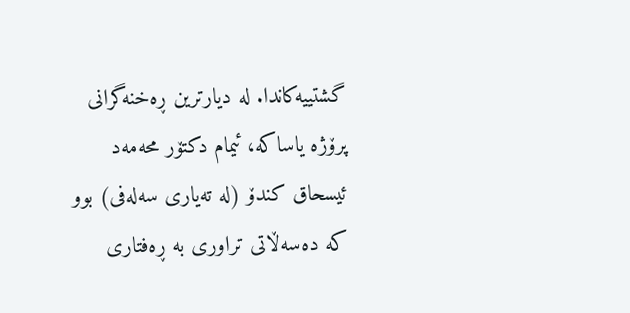گشتییەکاندا. لە دیارترین ڕەخنەگرانی پرۆژە یاساکە، ئیمام دکتۆر محەمەد ئیسحاق کندۆ (لە تەیاری سەلەفی) بوو کە دەسەڵاتی تراوری بە ڕەفتاری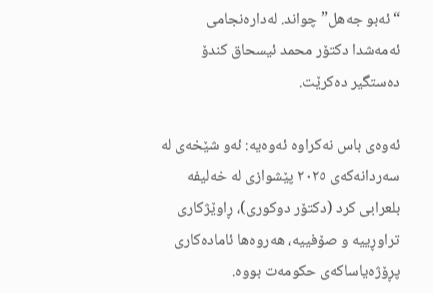“ئەبو جەهل” چواند. لەدارەنجامی ئەمەشدا دکتۆر محمد ئیسحاق کندۆ دەستگیر دەکرێت.

ئەوەی باس نەکراوە ئەوەیە: ئەو شێخەی لە سەردانەکەی ۲۰۲٥ پێشوازی لە خەلیفە بلعرابی کرد (دکتۆر دوکوری)، ڕاوێژکاری تراوڕییە و صۆفییە، هەروەها ئامادەکاری پڕۆژەیاساکەی حکومەت بووە.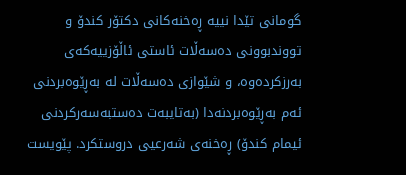گومانی تێدا نییە ڕەخنەکانی دکتۆر کندۆ و تووندبوونی دەسەڵات ئاستی ئاڵۆزییەکەی بەرزکردەوە، و شێوازی دەسەڵات لە بەڕێوەبردنی ئەم بەڕێوەبردنەدا (بەتایبەت دەستبەسەرکردنی ئیمام کندۆ) ڕەخنەی شەرعیی دروستکرد. پێویست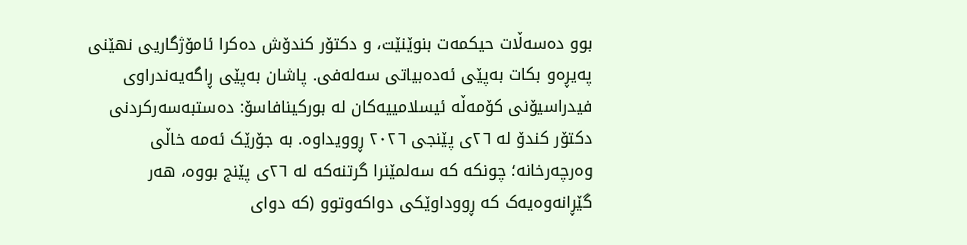بوو دەسەڵات حیکمەت بنوێنێت، و دکتۆر کندۆش دەکرا ئامۆژگاریی نهێنی پەیڕەو بکات بەپێی ئەدەبیاتی سەلەفی. پاشان بەپێی ڕاگەیەندراوی فیدراسیۆنی کۆمەڵە ئیسلامییەکان لە بورکینافاسۆ: دەستبەسەرکردنی دکتۆر کندۆ لە ۲٦ی پێنجی ۲۰۲٦ ڕوویداوە. بە جۆرێک ئەمە خاڵی وەرچەرخانە؛ چونکە کە سەلمێنرا گرتنەکە لە ۲٦ی پێنج بووە، هەر گێڕانەوەیەک کە ڕووداوێکی دواکەوتوو (کە دوای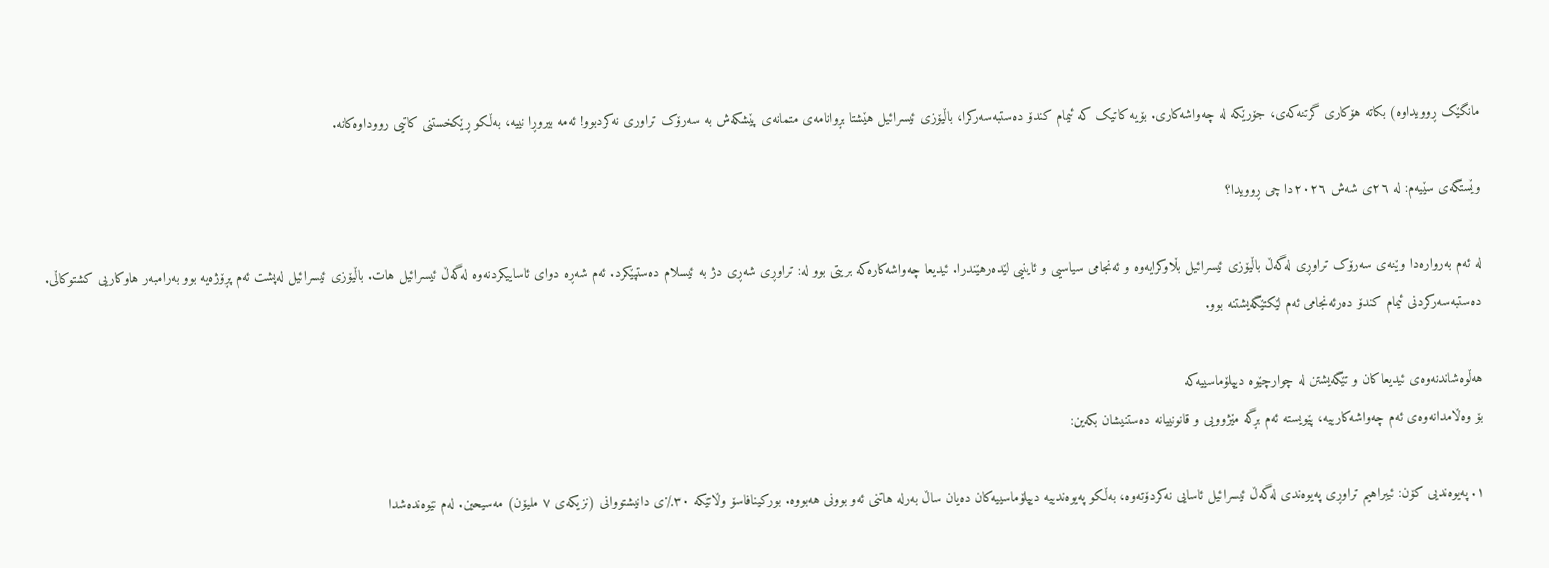مانگێک ڕوویداوە) بکاتە هۆکاری گرتنەکەی، جۆرێکە لە چەواشەکاری. بۆیە کاتیک کە ئیمام کندۆ دەستبەسەرکرا، باڵیۆزی ئیسرائیل هێشتا بڕوانامەی متمانەی پێشکەش بە سەرۆک تراوری نەکردبوو! ئەمە بیروڕا نییە، بەڵکو ڕێکخستنی کاتیی رووداوەکانە.

وێستگەی سێیەم: لە ۲٦ی شەش ۲۰۲٦دا چی ڕوویدا؟

لە ئەم بەروارەدا وێنەی سەرۆک تراوڕی لەگەڵ باڵیۆزی ئیسرائیل بڵاوکرایەوە و ئەنجامی سیاسیی و ئاینیی لێدەرهێندرا. ئیدیعا چەواشەکارەکە بریتی بوو لە: تراوڕی شەڕی دژ بە ئیسلام دەستپێکرد. ئەم شەڕە دوای ئاساییکردنەوە لەگەڵ ئیسرائیل هات. باڵیۆزی ئیسرائیل لەپشت ئەم پڕۆژەیە بوو بەرامبەر هاوکاریی کشتوکاڵی. دەستبەسەرکردنی ئیمام کندۆ دەرئەنجامی ئەم لێکتێگەیشتنە بوو.

هەڵوەشاندنەوەی ئیدیعاکان و تێگەیشتن لە چوارچێوە دیپلۆماسییەکە
بۆ وەڵامدانەوەی ئەم چەواشەکارییە، پێویستە ئەم بڕگە مێژوویی و قانونییانە دەستنیشان بکەین:

١. پەیوەندیی کۆن: ئیبراهیم تراوڕی پەیوەندی لەگەڵ ئیسرائیل ئاسایی نەکردۆتەوە، بەڵکو پەیوەندییە دیپلۆماسییەکان دەیان ساڵ بەرلە هاتنی ئەو بوونی هەبووە. بورکینافاسۆ وڵاتێکە ۳۰٪ی دانیشتووانی (نزیکەی ۷ ملیۆن) مەسیحین. لەم نێوەندەشدا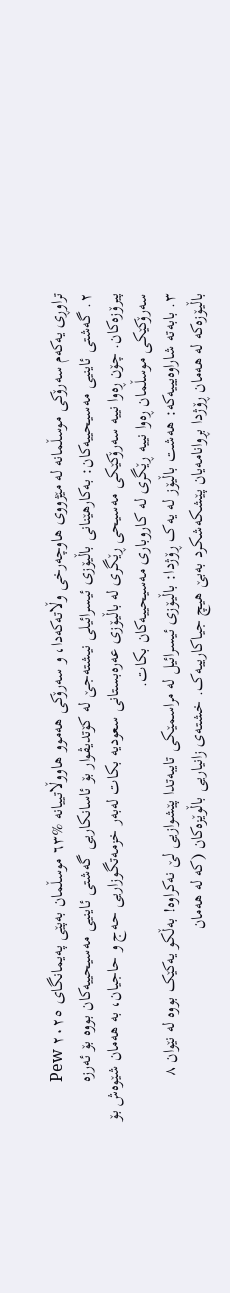تراوڕی یەکەم سەرۆکی موسڵمانە لە مێژووی هاوچەرخی وڵاتەکەدا، و سەرۆکی هەموو هاووڵاتییانە %٦۳ موسڵمان بەپێی پەیمانگای Pew ۲۰۲٥
٢. گەشتی ئاینیی مەسیحییەکان: بەکارهێنانی باڵیۆزی ئیسرائیلی نیشتەجێ لە کۆتدیڤوار بۆ ئاسانکاریی گەشتی ئاینیی مەسیحییەکان بووە بۆ ئەرزە پیرۆزەکان. چۆن ڕەوا نییە سەرۆکێکی مەسیحی ڕێگری لە باڵیۆزی عەرەبستانی سعودیە بکات لەبەر خزمەتگوزاریی حەج و حاجیان، بە هەمان شێوەش بۆ سەرۆکێکی موسڵمان ڕەوا نییە ڕێگری لە کاروباری مەسیحییەکان بکات.
٣. بابەتە شاراوەیییەکە: هەشت باڵیۆز لە یەک ڕۆژدا: باڵیۆزی ئیسرائیل لە مراسمێکی تایبەتدا پێشوازیی لێ نەکراوە! بەڵکو یەکێک بووە لە نێوان ۸ باڵیۆزەکە لە هەمان ڕۆژدا بڕوانامەیان پێشکەشکرد بەبێ هیچ جیاکارییەک. خشتەی زانیاریی باڵوێزەکان (کە لە هەمان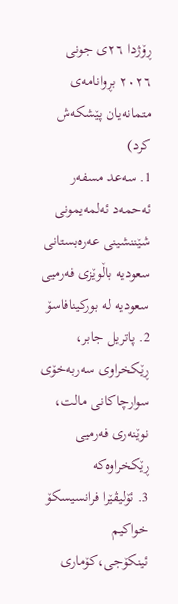ڕۆژدا ۲٦ی جونی ۲۰۲٦ بڕوانامەی متمانەیان پێشکەش کرد)
1. سەعد مسفەر ئه‌حمەد ئەلمەیمونی شێننشینی عەرەبستانی سعودیە باڵوێزی فەرمیی سعودیە لە بورکینافاسۆ
2. پاتریل جابر، ڕێکخراوی سەربەخۆی سوارچاکانی مالت، نوێنەری فەرمیی ڕێکخراوەکە
3. ئۆلیڤێرا فرانسیسکۆ خواکیم ئینکۆجی،کۆماری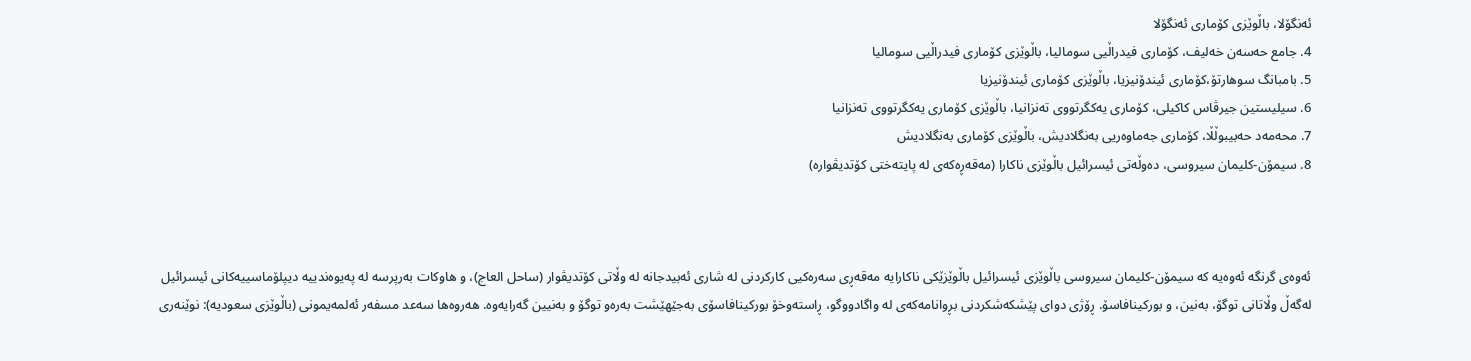ئەنگۆلا، باڵوێزی کۆماری ئەنگۆلا
4. جامع حەسەن خەلیف، کۆماری فیدراڵیی سومالیا، باڵوێزی کۆماری فیدراڵیی سومالیا
5. بامبانگ سوھارتۆ،کۆماری ئیندۆنیزیا، باڵوێزی کۆماری ئیندۆنیزیا
6. سیلیستین جیرڤاس کاکیلی، کۆماری یەکگرتووی تەنزانیا، باڵوێزی کۆماری یەکگرتووی تەنزانیا
7. محەمەد حەبیبوڵڵا، کۆماری جەماوەریی بەنگلادیش، باڵوێزی کۆماری بەنگلادیش
8. سیمۆن-کلیمان سیروسی، دەوڵەتی ئیسرائیل باڵوێزی ناکارا (مەقەڕەکەی لە پایتەختی کۆتدیڤوارە)



ئەوەی گرنگە ئەوەیە کە سیمۆن-کلیمان سیروسی باڵوێزی ئیسرائیل باڵوێزێکی ناکارایە مەقەڕی سەرەکیی کارکردنی لە شاری ئەبیدجانە لە وڵاتی کۆتدیڤوار (ساحل العاج)، و هاوكات بەرپرسە لە پەیوەندییە دیپلۆماسییەکانی ئیسرائیل لەگەڵ وڵاتانی توگۆ، بەنین، و بورکینافاسۆ. ڕۆژی دوای پێشکەشکردنی بڕوانامەکەی لە واگادووگو، ڕاستەوخۆ بورکینافاسۆی بەجێهێشت بەرەو توگۆ و بەنیین گەرایەوە. هەروەها سەعد مسفەر ئەلمەیمونی (باڵوێزی سعودیە): نوێنەری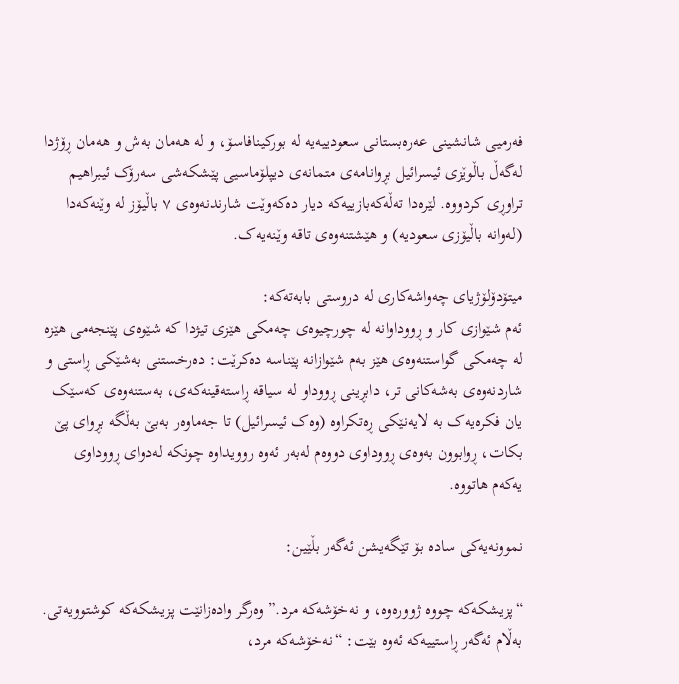فەرمیی شانشینی عەرەبستانی سعودییەیە لە بورکینافاسۆ، و لە هەمان بەش و هەمان ڕۆژدا لەگەڵ باڵوێزی ئیسرائیل بڕوانامەی متمانەی دیپلۆماسیی پێشکەشی سەرۆک ئیبراهیم تراوڕی کردووە. لێرەدا تەڵەکەبازییەکە دیار دەکەوێت شارندنەوەی ۷ باڵیۆز لە وێنەکەدا (لەوانە باڵیۆزی سعودیە) و هێشتنەوەی تاقە وێنەیەک.

میتۆدۆلۆژیای چەواشەکاری لە دروستی بابەتەکە:
ئەم شێوازی کار و ڕووداوانە لە چورچیوەی چەمکی هێزی تیژدا کە شێوەی پێنجەمی هێزە لە چەمکی گواستنەوەی هێز بەم شێوازانە پێناسه دەکرێت: دەرخستنی بەشێکی ڕاستی و شاردنەوەی بەشەکانی تر، دابڕینی ڕووداو لە سیاقە ڕاستەقینەکەی، بەستنەوەی کەسێک یان فكرەیەک بە لایەنێکی ڕەتکراوە (وەک ئیسرائیل) تا جەماوەر بەبێ بەڵگە بڕوای پێ بكات، ڕوابوون بەوەی ڕووداوی دووەم لەبەر ئەوە روویداوە چونکە لەدوای ڕووداوی یەکەم هاتووە.

نموونەیەکی سادە بۆ تێگەیشن ئەگەر بڵێین:

“پزیشکەکە چووە ژوورەوە، و نەخۆشەکە مرد.” وەرگر وادەزانێت پزیشکەکە کوشتوویەتی. بەڵام ئەگەر ڕاستییەکە ئەوە بێت: “نەخۆشەکە مرد،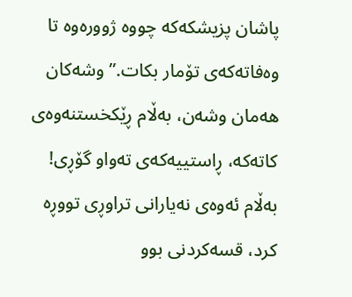پاشان پزیشکەکە چووە ژوورەوە تا وەفاتەکەی تۆمار بکات.” وشەکان هەمان وشەن، بەڵام ڕێکخستنەوەی کاتەکە، ڕاستییەکەی تەواو گۆڕی! بەڵام ئەوەی نەیارانی تراوڕی تووڕە کرد، قسەکردنی بوو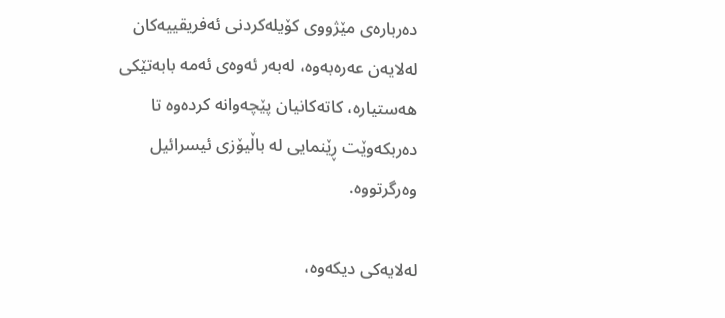دەربارەی مێژووی کۆیلەکردنی ئەفریقییەکان لەلایەن عەرەبەوە، لەبەر ئەوەی ئەمە بابەتێکی هەستیارە، کاتەکانیان پێچەوانە کردەوە تا دەربکەوێت ڕێنمایی لە باڵیۆزی ئیسرائیل وەرگرتووە.

لەلایەکی دیکەوە،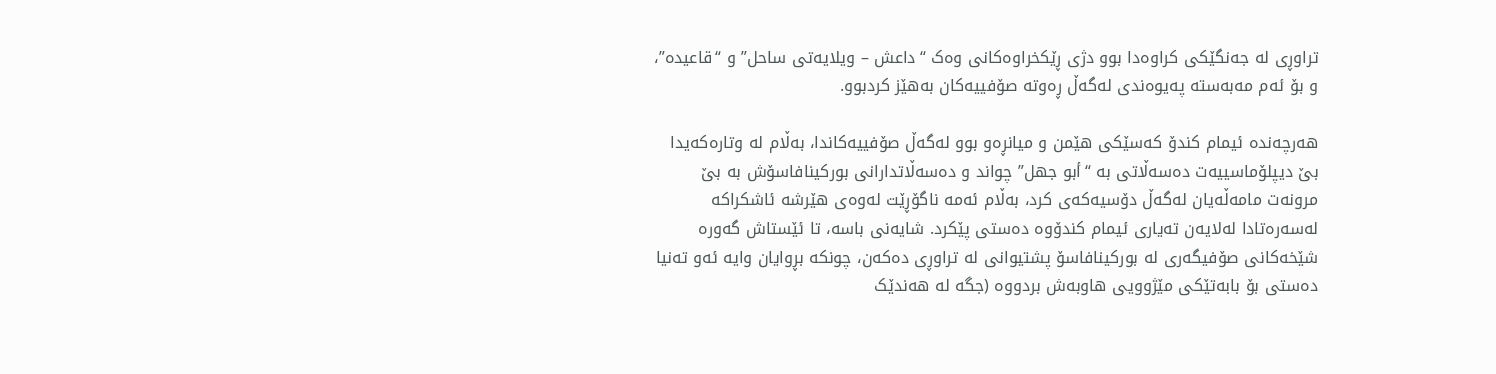تراوڕی لە جەنگێکی کراوەدا بوو دژی ڕێکخراوەکانی وەک “داعش – ویلایەتی ساحل” و “قاعیدە”، و بۆ ئەم مەبەستە پەیوەندی لەگەڵ ڕەوتە صۆفییەکان بەهێز کردبوو.

هەرچەندە ئیمام کندۆ کەسێکی هێمن و میانڕەو بوو لەگەڵ صۆفییەکاندا، بەڵام لە وتارەکەیدا بێ دیپلۆماسییەت دەسەڵاتی بە “أبو جهل” چواند و دەسەڵاتدارانی بورکینافاسۆش بە بێ مرونەت مامەڵەیان لەگەڵ دۆسیەکەی کرد، بەڵام ئەمە ناگۆڕێت لەوەی هێرشە ئاشکراکە لەسەرەتادا لەلایەن تەیاری ئیمام کندۆوە دەستی پێکرد. شایەنی باسە، تا ئێستاش گەورە شێخەکانی صۆفیگەری لە بورکینافاسۆ پشتیوانی لە تراوڕی دەکەن، چونکە بڕوایان وایە ئەو تەنیا دەستی بۆ بابەتێکی مێژوویی هاوبەش بردووە (جگە لە هەندێک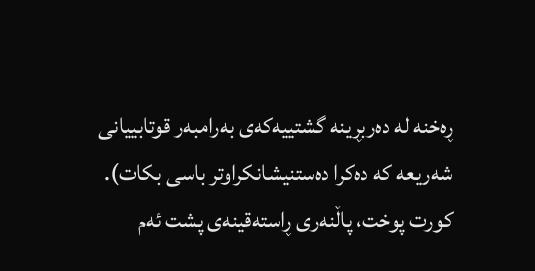ڕەخنە لە دەربڕینە گشتییەکەی بەرامبەر قوتابییانی شەریعە کە دەکرا دەستنیشانکراوتر باسی بکات). کورت پوخت، پاڵنەری ڕاستەقینەی پشت ئەم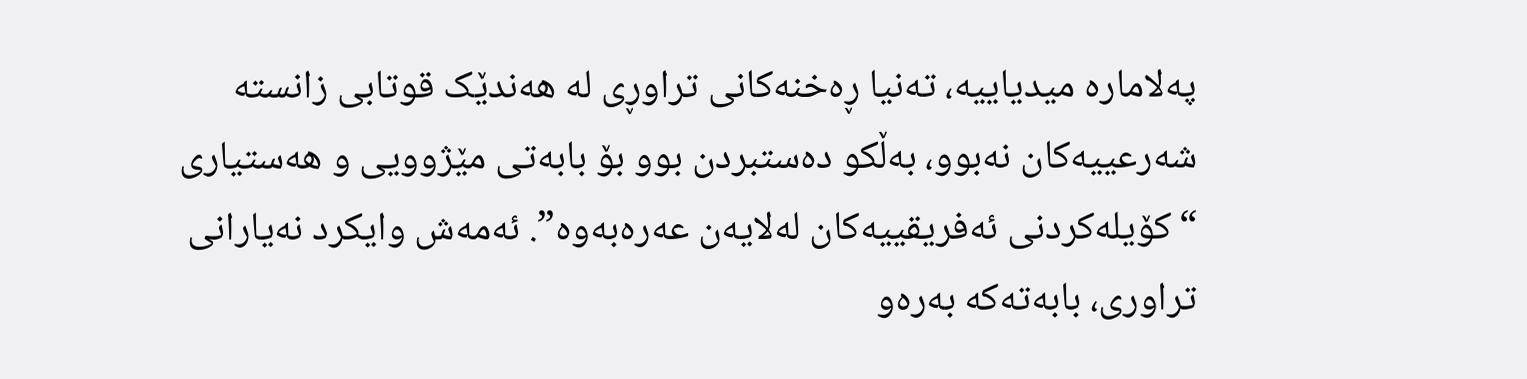پەلامارە میدیاییە، تەنیا ڕەخنەکانی تراوڕی لە هەندێک قوتابی زانستە شەرعییەکان نەبوو، بەڵکو دەستبردن بوو بۆ بابەتی مێژوویی و هەستیاری “کۆیلەکردنی ئەفریقییەکان لەلایەن عەرەبەوە”. ئەمەش وایکرد نەیارانی تراوری، بابەتەکە بەرەو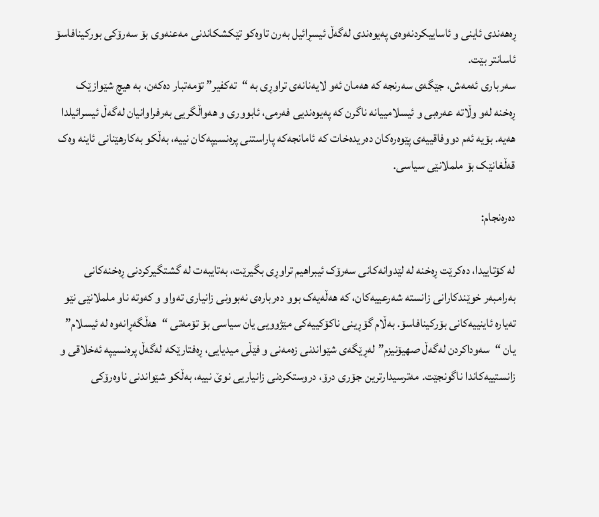ڕەهەندی ئاینی و ئاساییکردنەوەی پەیوەندی لەگەڵ ئیسڕائیل بەرن تاوەکو تێکشکاندنی مەعنەوی بۆ سەرۆکی بورکینافاسۆ ئاسانتر بێت.
سەرباری ئەمەش، جێگەی سەرنجە کە هەمان ئەو لایەنانەی تراوڕی بە “تەکفیر” تۆمەتبار دەکەن، بە هیچ شێوازێک ڕەخنە لەو وڵاتە عەرەبی و ئیسلامییانە ناگرن کە پەیوەندیی فەرمی، ئابووری و هەواڵگریی بەرفراوانیان لەگەڵ ئیسرائیلدا هەیە. بۆیە ئەم دووفاقییەی پێوەرەکان دەریدەخات کە ئامانجەکە پاراستنی پرەنسیپەکان نییە، بەڵکو بەکارهێنانی ئاینە وەک قەڵغانێک بۆ ململانێی سیاسی.

دەرەنجام:

لە کۆتاییدا، دەکرێت ڕەخنە لە لێدوانەکانی سەرۆک ئیبراهیم تراوڕی بگیرێت، بەتایبەت لە گشتگیرکردنی ڕەخنەکانی بەرامبەر خوێندکارانی زانستە شەرعییەکان، کە هەڵەیەک بوو دەربارەی نەبوونی زانیاری تەواو و کەوتە ناو ململانێی نێو تەیارە ئاینییەکانی بۆرکینافاسۆ. بەڵام گۆڕینی ناکۆکییەکی مێژوویی یان سیاسی بۆ تۆمەتی “هەڵگەڕانەوە لە ئیسلام” یان “سەوداکردن لەگەڵ صهیۆنیزم” لەڕێگەی شێواندنی زەمەنی و فێڵی میدیایی، ڕەفتارێکە لەگەڵ پرەنسیپە ئەخلاقی و زانستییەکاندا ناگونجێت. مەترسیدارترین جۆری درۆ، دروستکردنی زانیاریی نوێ نییە، بەڵکو شێواندنی ناوەرۆکی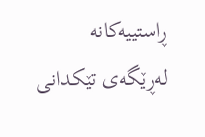ڕاستییەکانە لەڕێگەی تێکدانی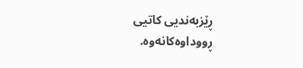ڕێزبەندیی کاتیی ڕووداوەکانەوە.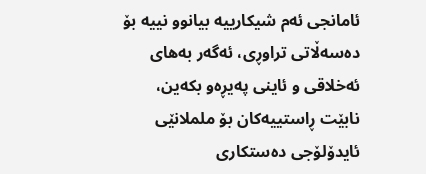ئامانجی ئەم شیکارییە بیانوو نییە بۆ دەسەڵاتی تراوڕی، ئەگەر بەهای ئەخلاقی و ئاینی پەیڕەو بکەین، نابێت ڕاستییەکان بۆ ململانێی ئایدۆلۆجی دەستکاری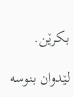بكرێن.

لێدوان بنوسە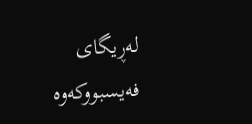لەڕیگای فەیسبووکەوە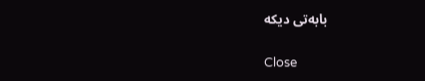بابەتی دیكە

Close